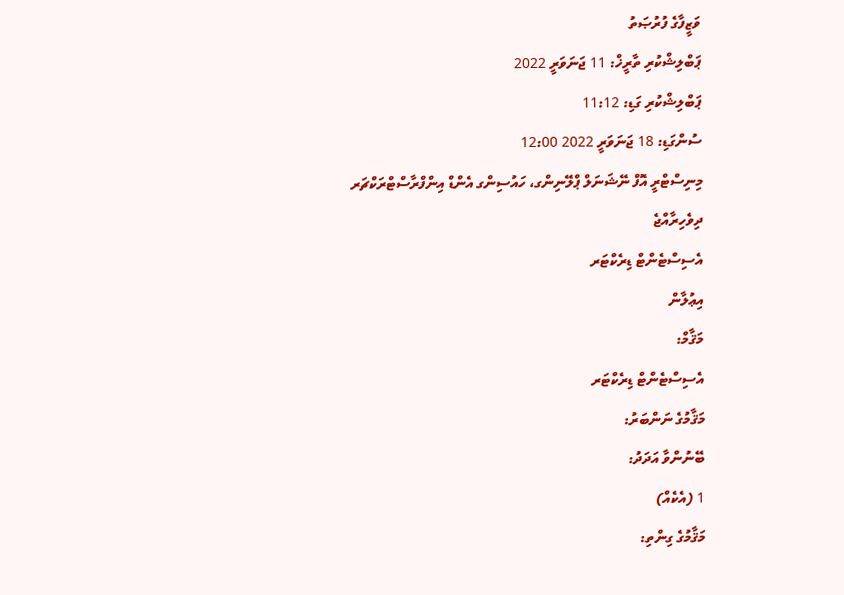ވަޒީފާގެ ފުރުޞަތު
ޕަބްލިޝްކުރި ތާރީޚް: 11 ޖަނަވަރީ 2022
ޕަބްލިޝްކުރި ގަޑި: 11:12
ސުންގަޑި: 18 ޖަނަވަރީ 2022 12:00
މިނިސްޓްރީ އޮފް ނޭޝަނަލް ޕްލޭނިންގ، ހައުސިންގ އެންޑް އިންފްރާސްޓްރަކްޗަރ
ދިވެހިރާއްޖެ
އެސިސްޓެންޓް ޑިރެކްޓަރ
އިޢުލާން
މަޤާމް:
އެސިސްޓެންޓް ޑިރެކްޓަރ
މަޤާމުގެ ނަންބަރު:
ބޭނުންވާ އަދަދު:
1 (އެކެއް)
މަޤާމުގެ ގިންތި: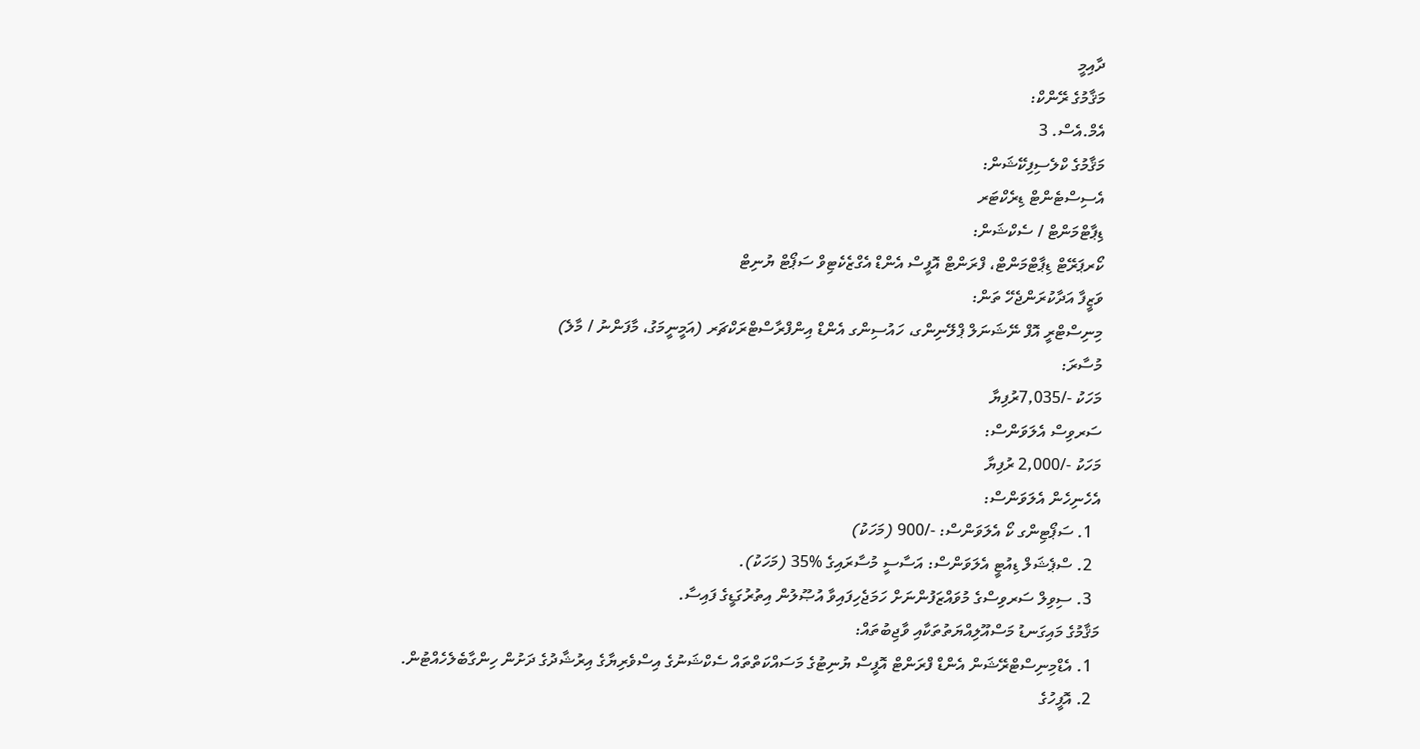ދާއިމީ
މަޤާމުގެ ރޭންކް:
އެމް.އެސް. 3
މަޤާމުގެ ކްލެސިފިކޭޝަން:
އެސިސްޓެންޓް ޑިރެކްޓަރ
ޑިޕާޓްމަންޓް / ސެކްޝަން:
ކޯރޕަރޭޓް ޑިޕާޓްމަންޓް، ފްރަންޓް އޮފީސް އެންޑް އެގްޒެކެޓިވް ސަޕޯޓް ޔުނިޓް
ވަޒީފާ އަދާކުރަންޖެހޭ ތަން:
މިނިސްޓްރީ އޮފް ނޭޝަނަލް ޕްލޭނިންގ، ހައުސިންގ އެންޑް އިންފްރާސްޓްރަކްޗަރ (އަމީނީމަގު، މާފަންނު / މާލެ)
މުސާރަ:
މަހަކު -/7,035ރުފިޔާ
ސަރވިސް އެލަވަންސް:
މަހަކު -/2,000 ރުފިޔާ
އެހެނިހެން އެލަވަންސް:
  1. ސަޕޯޓިންގ ކޯ އެލަވަންސް: -/900 (މަހަކު)
  2. ސްޕެޝަލް ޑިއުޓީ އެލަވަންސް: އަސާސީ މުސާރައިގެ %35 (މަހަކު).
  3. ސިވިލް ސަރވިސްގެ މުވައްޒަފުންނަށް ހަމަޖެހިފައިވާ އުޞޫލުން އިތުރުގަޑީގެ ފައިސާ.
މަޤާމުގެ މައިގަނޑު މަސްއޫލިއްޔަތުތަކާއި ވާޖިބުތައް:
  1. އެޑްމިނިސްޓްރޭޝަން އެންޑް ފްރަންޓް އޮފީސް ޔުނިޓުގެ މަސައްކަތްތައް ސެކްޝަނުގެ އިސްވެރިޔާގެ އިރުޝާދުގެ ދަށުން ހިންގާބެލެހެއްޓުން.
  2. އޮފީހުގެ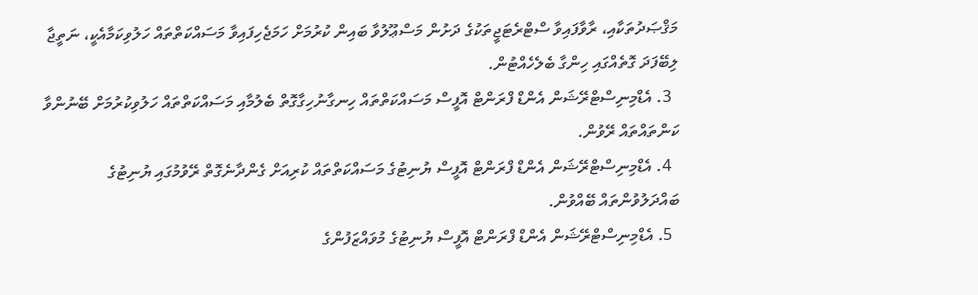މަޤްޞަދުތަކާއި، ރާވާފައިވާ ސްޓްރެޓަޖީތަކުގެ ދަށުން މަސްޢޫލުވާ ބައިން ކުރުމަށް ހަމަޖެހިފައިވާ މަސައްކަތްތައް ހަލުވިކަމާއެކީ، ނަތީޖާ ލިބޭފަދަ ގޮތެއްގައި ހިންގާ ބެލެހެއްޓުން.
  3. އެޑްމިނިސްޓްރޭޝަން އެންޑް ފްރަންޓް އޮފީސް މަސައްކަތްތައް ހިނގާނުހިގާގޮތް ބެލުމާއި މަސައްކަތްތައް ހަލުވިކުރުމަށް ބޭނުންވާ ކަންތައްތައް ރޭވުން.
  4. އެޑްމިނިސްޓްރޭޝަން އެންޑް ފްރަންޓް އޮފީސް ޔުނިޓުގެ މަސައްކަތްތައް ކުރިއަށް ގެންދާނެގޮތް ރޭވުމުގައި ޔުނިޓުގެ ބައްދަލުވުންތައް ބޭއްވުން.
  5. އެޑްމިނިސްޓްރޭޝަން އެންޑް ފްރަންޓް އޮފީސް ޔުނިޓުގެ މުވައްޒަފުންގެ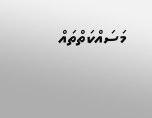މަސައްކަތްތައް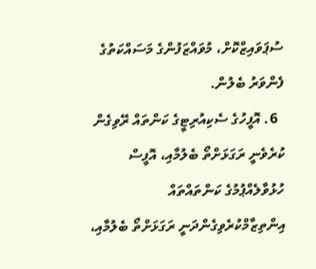ސުޕަވައިޒްކޮށް، މުވައްޒަފުންގެ މަސައްކަތުގެ ފެންވަރު ބެލުން.
  6. އޮފީހުގެ ސެކިއުރިޓީގެ ކަންތައް ރޭވިގެން ކުރެވެނީ ރަގަޅަށްތޯ ބެލުމާއި، އޮފީސް ހުޅުވާލެއްޕުމުގެ ކަންތައްތައް އިންތިޒާމްކުރެވިގެންދަނީ ރަގަޅަށްތޯ ބެލުމާއި،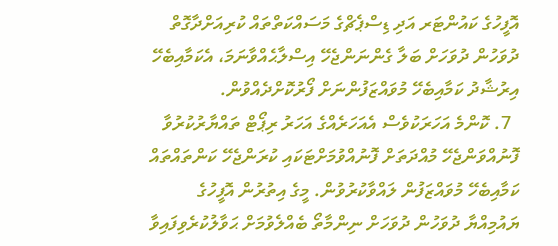އޮފީހުގެ ކައުންޓަރ އަދި ޑިސްޕެޗްގެ މަސައްކަތްތައް ކުރިއަށްދާގޮތް ދުވަހުން ދުވަހަށް ބަލާ ގެންނަންޖެހޭ އިސްލާޙެއްވާނަމަ، އެކަމާއިބެހޭ އިރުޝާދު ކަމާއިބެހޭ މުވައްޒަފުންނަށް ފޯރުކޮށްދެއްވުން.
  7. ކޮންމެ އަހަރަކުވެސް އެއަހަރެއްގެ އަހަރު ރިޕޯޓް ތައްޔާރުކުރުވާ ފޮނުއްވަންޖެހޭ މުއްދަތަށް ފޮނުއްވުމަށްޓަކައި ކުރަންޖެހޭ ކަންތައްތައް ކަމާއިބެހޭ މުވައްޒަފުން ލައްވާކުރުވުން. މީގެ އިތުރުން އޮފީހުގެ ޔައުމިއްޔާ ދުވަހުން ދުވަހަށް ނިންމާތޯ ބެއްލެވުމަށް ޙަވާލުކުރެވިފައިވާ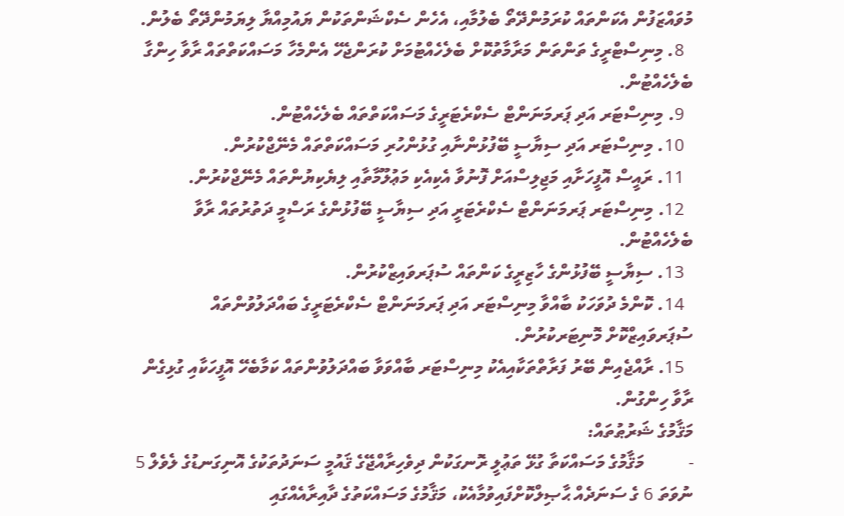މުވައްޒަފުން އެކަންތައް ކުރަމުންދޭތޯ ބެލުމާއި، އެހެން ސެކްޝަންތަކުން ޔައުމިއްޔާ ލިޔަމުންދޭތޯ ބެލުން.
  8. މިނިސްޓްރީގެ ތަންތަން މަރާމާތުކޮށް ބެލެހެއްޓުމަށް ކުރަންޖެހޭ އެންމެހާ މަސައްކަތްތައް ރާވާ ހިންގާ ބެލެހެއްޓުން.
  9. މިނިސްޓަރ އަދި ޕަރމަނަންޓް ސެކްރެޓަރީގެ މަސައްކަތްތައް ބެލެހެއްޓުން.
  10. މިނިސްޓަރ އަދި ސިޔާސީ ބޭފުޅުންނާއި ގުޅުންހުރި މަސައްކަތްތައް މެނޭޖްކުރުން.
  11. ރައީސް އޮފީހަށާއި މަޖިލިސްއަށް ފޮނުވާ އެކިއެކި މަޢުލޫމާތާއި ލިޔެކިޔުންތައް މެނޭޖްކުރުން.
  12. މިނިސްޓަރ ޕަރމަނަންޓް ސެކްރެޓަރީ އަދި ސިޔާސީ ބޭފުޅުންގެ ރަސްމީ ދަތުރުތައް ރާވާ ބެލެހެއްޓުން.
  13. ސިޔާސީ ބޭފުޅުންގެ ހާޒިރީގެ ކަންތައް ސުޕަރވައިޒްކުރުން.
  14. ކޮންމެ ދުވަހަކު ބާއްވާ މިނިސްޓަރ އަދި ޕަރމަނަންޓް ސެކްރެޓަރީގެ ބައްދަލުވުންތައް ސުޕަރވައިޒްކޮށް މޮނިޓަރކުރުން.
  15. ރާއްޖެއިން ބޭރު ފަރާތްތަކާއިއެކު މިނިސްޓަރ ބާއްވަވާ ބައްދަލުވުންތައް ކަމާބެހޭ އޮފީހަކާއި ގުޅިގެން ރާވާ ހިންގުން.
މަޤާމުގެ ޝަރުޠުތައް:
-          މަޤާމުގެ މަސައްކަތާ ގުޅޭ ތަޢުލީ ރޮނގަކުން ދިވެހިރާއްޖޭގެ ޤައުމީ ސަނަދުތަކުގެ އޮނިގަނޑުގެ ލެވެލް 5 ނުވަތަ 6 ގެ ސަނަދެއް ޙާޞިލްކޮށްފައިވުމާއެކު، މަޤާމުގެ މަސައްކަތުގެ ދާއިރާއެއްގައި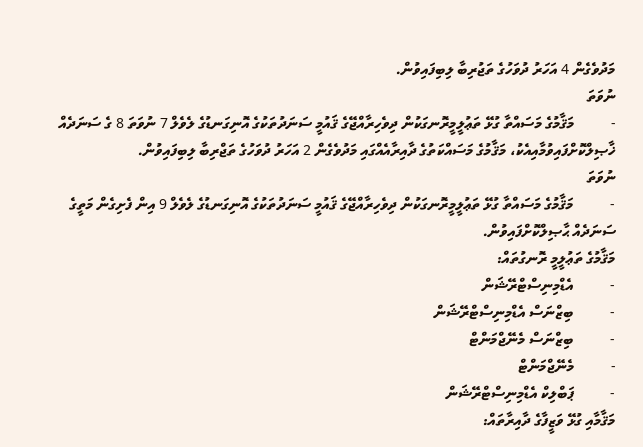މަދުވެގެން 4 އަހަރު ދުވަހުގެ ތަޖުރިބާ ލިބިފައިވުން.
ނުވަތަ
-          މަޤާމުގެ މަސައްތާ ގުޅޭ ތަޢުލީމީރޮނގަކުން ދިވެހިރާއްޖޭގެ ޤައުމީ ސަނަދުތަކުގެ އޮނިގަނޑުގެ ލެވެލް 7 ނުވަތަ 8 ގެ ސަނަދެއް ޚާޞިލްކޮށްފައިވުމާއިއެކު، މަޤާމުގެ މަސައްކަތުގެ ދާއިރާއެއްގައި މަދުވެގެން 2 އަހަރު ދުވަހުގެ ތަޖްރިބާ ލިބިފައިވުން.
ނުވަތަ
-          މަޤާމުގެ މަސައްތާ ގުޅޭ ތަޢުލީމީރޮނގަކުން ދިވެހިރާއްޖޭގެ ޤައުމީ ސަނަދުތަކުގެ އޮނިގަނޑުގެ ލެވެލް 9 އިން ފެށިގެން މަތީގެ ސަނަދެއް ޙާޞިލްކޮށްފައިވުން.
މަޤާމުގެ ތަޢުލީމީ ރޮނގުތައް:
-          އެޑްމިނިސްޓްރޭޝަން
-          ބިޒްނަސް އެޑްމިނިސްޓްރޭޝަން
-          ބިޒްނަސް މެނޭޖްމަންޓް
-          މެނޭޖްމަންޓް
-          ޕަބްލިކް އެޑްމިނިސްޓްރޭޝަން
މަޤާމާއި ގުޅޭ ވަޒީފާގެ ދާއިރާތައް: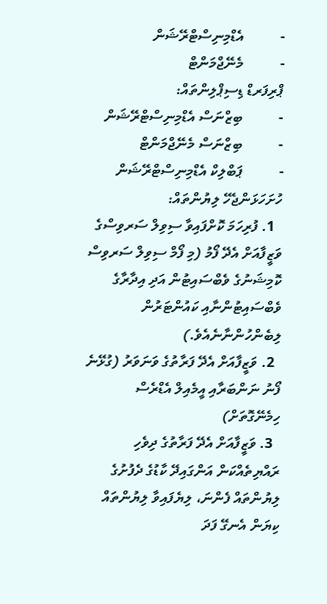-          އެޑްމިނިސްޓްރޭޝަން
-          މެނޭޖްމަންޓް
ޕްރިފަރޑް ޑިސިޕްލިންތައް:
-          ބިޒްނަސް އެޑްމިނިސްޓްރޭޝަން
-          ބިޒްނަސް މެނޭޖްމަންޓް
-          ޕަބްލިކް އެޑްމިނިސްޓްރޭޝަން
ހުށަހަޅަންޖެހޭ ލިޔުންތައް:
  1. ފުރިހަމަ ކޮށްފައިވާ ސިވިލް ސަރވިސްގެ ވަޒީފާއަށް އެދޭ ފޯމު (މި ފޯމް ސިވިލް ސަރވިސް ކޮމިޝަނުގެ ވެބްސައިޓުން އަދި އިދާރާގެ ވެބްސައިޓުންނާއި ކައުންޓަރުން ލިބެންހުންނާނެއެވެ.)
  2. ވަޒީފާއަށް އެދޭ ފަރާތުގެ ވަނަވަރު (ގުޅޭނެ ފޯނު ނަންބަރާއި އީމެއިލް އެޑްރެސް ހިމެނޭގޮތަށް)
  3. ވަޒީފާއަށް އެދޭ ފަރާތުގެ ދިވެހި ރައްޔިތެއްކަން އަންގައިދޭ ކާޑުގެ ދެފުށުގެ ލިޔުންތައް ފެންނަ، ލިޔެފައިވާ ލިޔުންތައް ކިޔަން އެނގޭ ފަދަ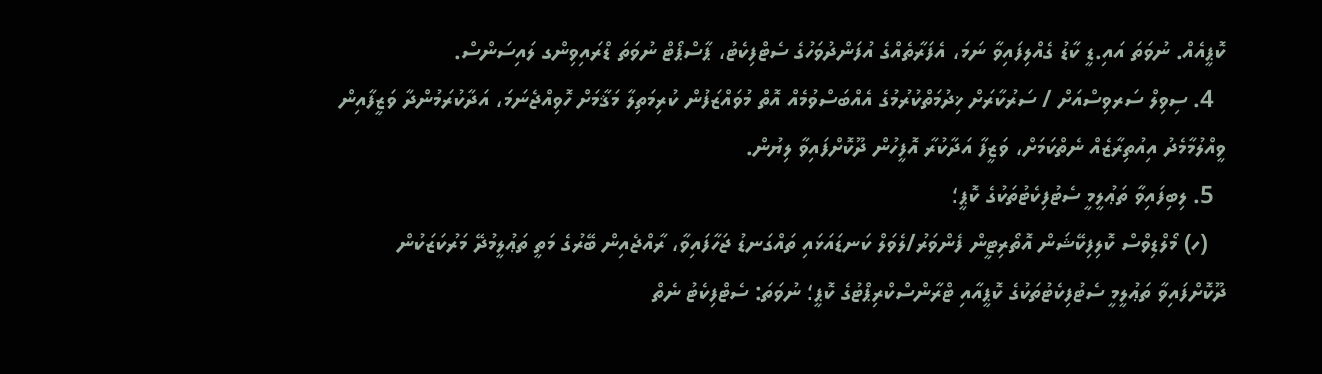ކޮޕީއެއް. ނުވަތަ އައި.ޑީ ކާޑު ގެއްލިފައިވާ ނަމަ، އެފަރާތެއްގެ އުފަންދުވަހުގެ ސެޓްފިކެޓު، ޕާސްޕޯޓް ނުވަތަ ޑްރައިވިންގ ލައިސަންސް.
  4. ސިވިލް ސަރވިސްއަށް / ސަރުކާރަށް ޚިދުމަތްކުރުމުގެ އެއްބަސްވުމެއް އޮތް މުވައްޒަފުން ކުރިމަތިލާ މަޤާމަށް ހޮވިއްޖެނަމަ، އަދާކުރަމުންދާ ވަޒީފާއިން ވީއްލުމާމެދު އިއުތިރާޒެއް ނެތްކަމަށް، ވަޒީފާ އަދާކުރާ އޮފީހުން ދޫކޮށްފައިވާ ލިޔުން.
  5. ލިބިފައިވާ ތަޢުލީމީ ސެޓުފިކެޓުތަކުގެ ކޮޕީ؛
   (ހ) މޯލްޑިވްސް ކޮލިފިކޭޝަން އޮތޯރިޓީން ފެންވަރު/ލެވަލް ކަނޑައަޅައި ތައްގަނޑު ޖަހާފައިވާ، ރާއްޖެއިން ބޭރުގެ މަތީ ތަޢުލީމުދޭ މަރުކަޒަކުން ދޫކޮށްފައިވާ ތަޢުލީމީ ސެޓުފިކެޓުތަކުގެ ކޮޕީއާއި ޓްރާންސްކްރިޕްޓުގެ ކޮޕީ؛ ނުވަތަ: ސެޓްފިކެޓު ނެތް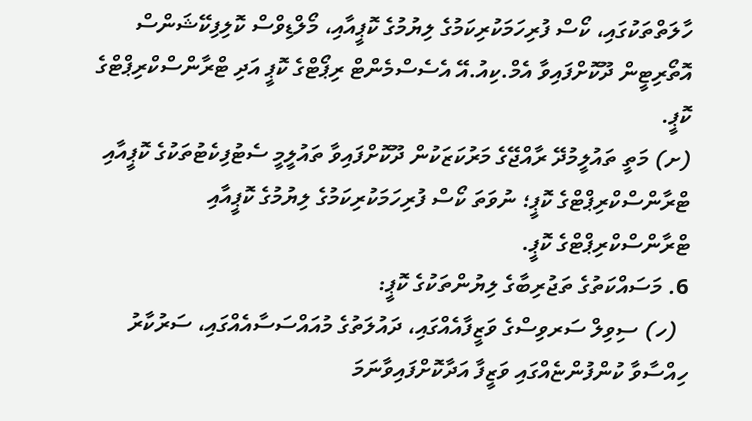ހާލަތްތަކުގައި، ކޯސް ފުރިހަމަކުރިކަމުގެ ލިޔުމުގެ ކޮޕީއާއި، މޯލްޑިވްސް ކޮލިފިކޭޝަންސް އޮތޯރިޓީން ދޫކޮށްފައިވާ އެމް.ކިއު.އޭ އެސެސްމެންޓް ރިޕޯޓްގެ ކޮޕީ އަދި ޓްރާންސްކްރިޕްޓްގެ ކޮޕީ.
(ށ) މަތީ ތައުލީމުދޭ ރާއްޖޭގެ މަރުކަޒަކުން ދޫކޮށްފައިވާ ތައުލީމީ ސެޓުފިކެޓުތަކުގެ ކޮޕީއާއި ޓްރާންސްކްރިޕްޓްގެ ކޮޕީ؛ ނުވަތަ ކޯސް ފުރިހަމަކުރިކަމުގެ ލިޔުމުގެ ކޮޕީއާއި ޓްރާންސްކްރިޕްޓްގެ ކޮޕީ.
6. މަސައްކަތުގެ ތަޖުރިބާގެ ލިޔުންތަކުގެ ކޮޕީ:
  (ހ) ސިވިލް ސަރވިސްގެ ވަޒީފާއެއްގައި، ދައުލަތުގެ މުއައްސަސާއެއްގައި، ސަރުކާރު ހިއްސާވާ ކުންފުންޏެއްގައި ވަޒީފާ އަދާކޮށްފައިވާނަމަ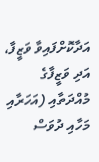އަދާކޮށްފައިވާ ވަޒީފާ، އަދި ވަޒީފާގެ މުއްދަތާއި (އަހަރާއި މަހާއި ދުވަސް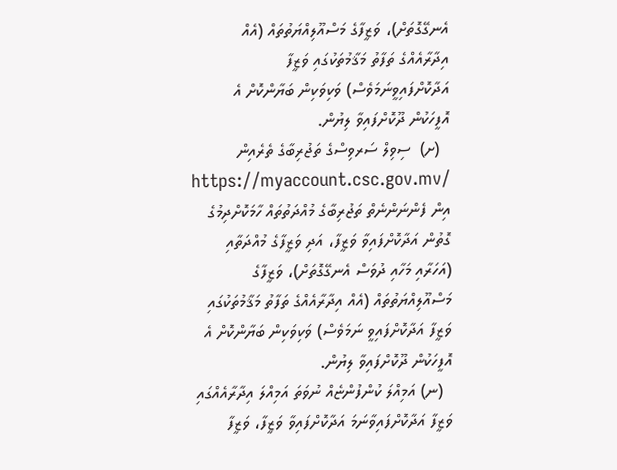އެނގޭގޮތަށް)، ވަޒީފާގެ މަސްއޫލިއްޔަތުތައް (އެއް އިދާރާއެއްގެ ތަފާތު މަޤާމުތަކުގައި ވަޒީފާ އަދާކޮށްފައިވީނަމަވެސް) ވަކިވަކިން ބަޔާންކޮށް އެ އޮފީހަކުން ދޫކޮށްފައިވާ ލިޔުން.
  (ށ)  ސިވިލް ސަރވިސްގެ ތަޖުރިބާގެ ތެރެއިން /https://myaccount.csc.gov.mv އިން ފެންނަންނެތް ތަޖުރިބާގެ މުއްދަތުތައް ހާމަކޮށްދިމުގެ ގޮތުން އަދާކޮށްފައިވާ ވަޒީފާ، އަދި ވަޒީފާގެ މުއްދަތާއި (އަހަރާއި މަހާއި ދުވަސް އެނގޭގޮތަށް)، ވަޒީފާގެ މަސްއޫލިއްޔަތުތައް (އެއް އިދާރާއެއްގެ ތަފާތު މަޤާމުތަކުގައި ވަޒީފާ އަދާކޮށްފައިވީ ނަމަވެސް) ވަކިވަކިން ބަޔާންކޮށް އެ އޮފީހަކުން ދޫކޮށްފައިވާ ލިޔުން.
  (ނ) އަމިއްލަ ކުންފުންޏެއް ނުވަތަ އަމިއްލަ އިދާރާއެއްގައި ވަޒީފާ އަދާކޮށްފައިވާނަމަ އަދާކޮށްފައިވާ ވަޒީފާ، ވަޒީފާ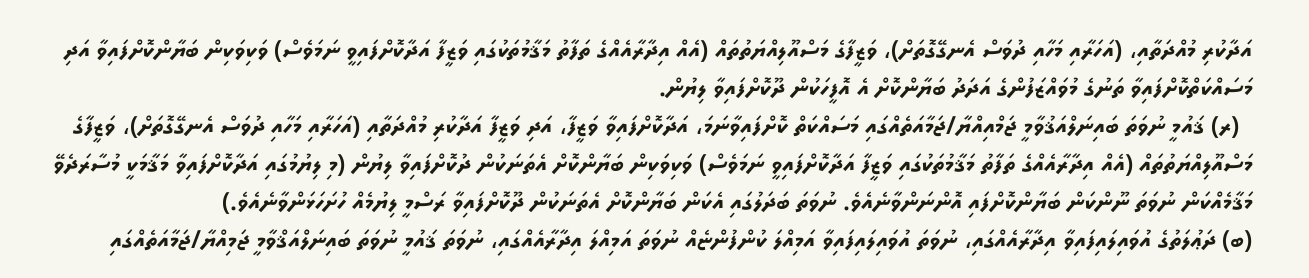އަދާކުރި މުއްދަތާއި، (އަހަރާއި މަހާއި ދުވަސް އެނގޭގޮތަށް)، ވަޒީފާގެ މަސްއޫލިއްޔަތުތައް (އެއް އިދާރާއެއްގެ ތަފާތު މަޤާމުތަކުގައި ވަޒީފާ އަދާކޮށްފައިވީ ނަމަވެސް) ވަކިވަކިން ބަޔާންކޮށްފައިވާ އަދި މަސައްކަތްކޮށްފައިވާ ތަނުގެ މުވައްޒަފުންގެ އަދަދު ބަޔާންކޮށް އެ އޮފީހަކުން ދޫކޮށްފައިވާ ލިޔުން.
  (ރ) ޤައުމީ ނުވަތަ ބައިނަލްއަޤުވާމީ ޖަމްއިއްޔާ/ޖަމާއަތެއްގައި މަސައްކަތް ކޮށްފައިވާނަމަ، އަދާކޮށްފައިވާ ވަޒީފާ، އަދި ވަޒީފާ އަދާކުރި މުއްދަތާއި (އަހަރާއި މަހާއި ދުވަސް އެނގޭގޮތަށް)، ވަޒީފާގެ މަސްއޫލިއްޔަތުތައް (އެއް އިދާރާއެއްގެ ތަފާތު މަޤާމުތަކުގައި ވަޒީފާ އަދާކޮށްފައިވީ ނަމަވެސް) ވަކިވަކިން ބަޔާންކޮށް އެތަނަކުން ދުކޮށްފައިވާ ލިޔުން (މި ލިޔުމުގައި އަދާކޮށްފައިވާ މަޤާމަކީ މުސާރަދެވޭ މަޤާމެއްކަން ނުވަތަ ނޫންކަން ބަޔާންކޮށްފައި އޮންނަންވާނެއެވެ. ނުވަތަ ބަދަލުގައި އެކަން ބަޔާންކޮށް އެތަނަކުން ދޫކޮށްފައިވާ ރަސްމީ ލިޔުމެއް ހުށަހަޅަންވާނެއެވެ.)
(ބ) ދަޢުލަތުގެ އުވައިލައިފައިވާ އިދާރާއެއްގައި، ނުވަތަ އުވައިލައިފައިވާ އަމިއްލަ ކުންފުންޏެއް ނުވަތަ އަމިއްލަ އިދާރާއެއްގައި، ނުވަތަ ޤައުމީ ނުވަތަ ބައިނަލްއަޤްވާމީ ޖަމިއްޔާ/ޖަމާއަތެއްގައި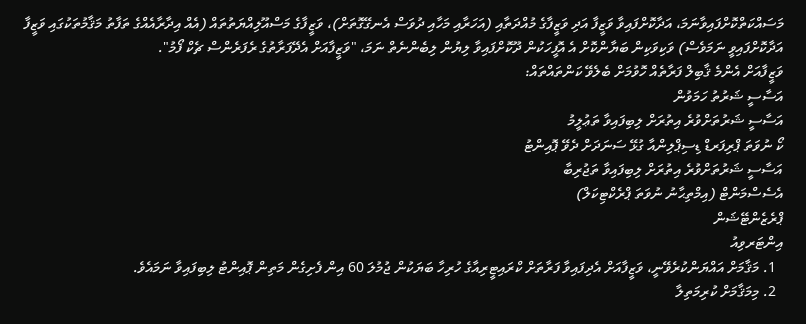މަސައްކަތްކޮށްފައިވާނަމަ، އަދާކޮށްފައިވާ ވަޒީފާ އަދި ވަޒީފާގެ މުއްދަތާއި (އަހަރާއި މަހާއި ދުވަސް އެނގޭގޮތަށް)، ވަޒީފާގެ މަސްއޫލިއްޔަތުތައް (އެއް އިދާރާއެއްގެ ތަފާތު މަޤާމުތަކުގައި ވަޒީފާ އަދާކޮށްފައިވީ ނަމަވެސް) ވަކިވަކިން ބަޔާންކޮށް އެ އޮފީހަކުން ދޫކޮށްފައިވާ ލިޔުން ލިބެންނެތް ނަމަ، "ވަޒީފާއަށް އެދޭފަރާތުގެ ރެފަރެންސް ޗެކް ފޯމު".
ވަޒީފާއަށް އެންމެ ޤާބިލް ފަރާތެއް ހޮވުމަށް ބެލެވޭ ކަންތައްތައް:
އަސާސީ ޝަރުތު ހަމަވުން
އަސާސީ ޝަރުތަށްވުރެ އިތުރަށް ލިބިފައިވާ ތަޢުލީމު
ކޯ ނުވަތަ ޕްރިފަރޑް ޑިސިޕްލިންއާ ގުޅޭ ސަނަދަށް ދެވޭ ޕޮއިންޓު
އަސާސީ ޝަރުތަށްވުރެ އިތުރަށް ލިބިފައިވާ ތަޖުރިބާ
އެސެސްމަންޓް (އިމްތިޙާނު ނުވަތަ ޕްރެކްޓިކަލް)
ޕްރެޒެންޓޭޝަން
އިންޓަރވިއު
  1. މަޤާމަށް އައްޔަންކުރެވޭނީ، ވަޒީފާއަށް އެދިފައިވާ ފަރާތަށް ކްރައިޓީރިއާގެ ހުރިހާ ބަޔަކުން ޖުމުލަ 60 އިން ފެށިގެން މަތިން ޕޮއިންޓު ލިބިފައިވާ ނަމައެވެ.
  2. މިމަޤާމަށް ކުރިމަތިލާ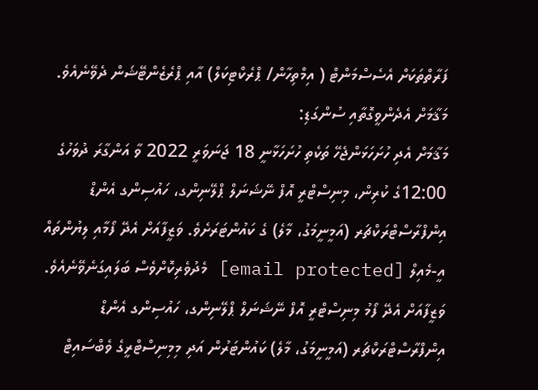ފަރާތްތަކަށް އެސެސްމަންޓް ( އިމްތިހާން/ ޕްރެކްޓިކަލް) އާއި ޕްރެޒެންޓޭޝަން ދެވޭނެއެވެ.
މަޤާމަށް އެދެންވީގޮތާއި ސުންގަޑި:
މަޤާމަށް އެދި ހުށަހަޅަންޖެހޭ ތަކެތި ހުށަހަޅާނީ 18 ޖަނަވަރީ 2022 ވާ އަންގާރަ ދުވަހުގެ 12:00ގެ ކުރިން، މިނިސްޓްރީ އޮފް ނޭޝަނަލް ޕްލޭނިންގ، ހައުސިންގ އެންޑް އިންފްރާސްޓްރަކްޗަރ (އަމީނީމަގު، މާލެ) ގެ ކައުންޓަރަށެވެ. ވަޒީފާއަށް އެދޭ ފޯމާއި ލިޔުންތައް އީ-މެއިލް [email protected] މެދުވެރިކޮށްވެސް ބަލައިގަނެވޭނެއެވެ. ވަޒީފާއަށް އެދޭ ފޯމު މިނިސްޓްރީ އޮފް ނޭޝަނަލް ޕްލޭނިންގ، ހައުސިންގ އެންޑް އިންފްރާސްޓްރަކްޗަރ (އަމީނީމަގު، މާލެ) ކައުންޓަރުން އަދި މިމިނިސްޓްރީގެ ވެބްސައިޓް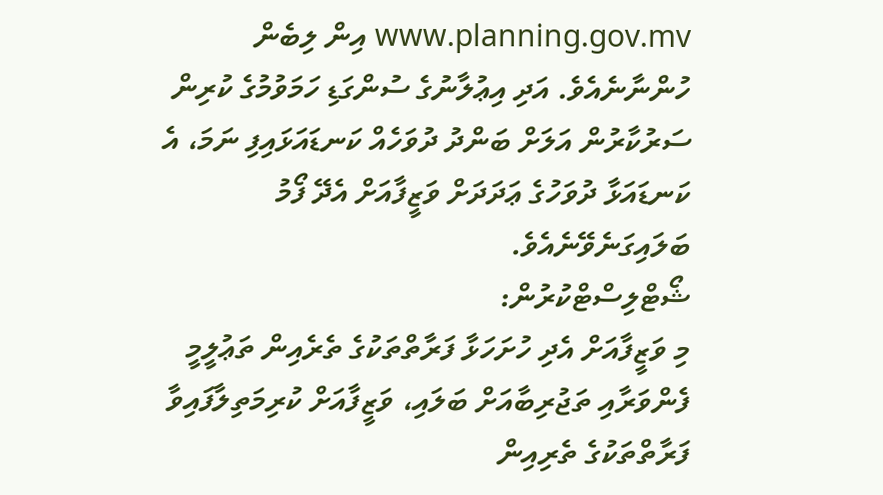www.planning.gov.mv އިން ލިބެން ހުންނާނެއެވެ. އަދި އިޢުލާނުގެ ސުންގަޑި ހަމަވުމުގެ ކުރިން ސަރުކާރުން އަލަށް ބަންދު ދުވަހެއް ކަނޑައަޅައިފި ނަމަ، އެ ކަނޑައަޅާ ދުވަހުގެ ޢަދަދަށް ވަޒީފާއަށް އެދޭ ފޯމު ބަލައިގަނެވޭނެއެވެ.
ޝޯޓްލިސްޓްކުރުން:
މި ވަޒީފާއަށް އެދި ހުށަހަޅާ ފަރާތްތަކުގެ ތެރެއިން ތަޢުލީމީ ފެންވަރާއި ތަޖުރިބާއަށް ބަލައި، ވަޒީފާއަށް ކުރިމަތިލާފައިވާ ފަރާތްތަކުގެ ތެރިއިން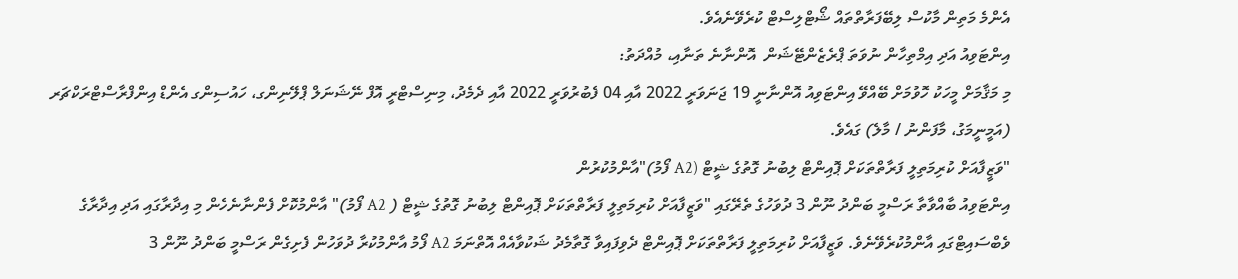އެންމެ މަތިން މާކުސް ލިބޭފަރާތްތައް ޝޯޓްލިސްޓް ކުރެވޭނެއެވެ.
އިންޓަވިއު އަދި އިމްތިހާން ނުވަތަ ޕްރެޒެންޓޭޝަން  އޮންނާނެ ތަނާއި، މުއްދަތު:
މި މަޤާމަށް މީހަކު ހޮވުމަށް ބޭއްވޭ އިންޓަވިއު އޮންނާނީ 19 ޖަނަވަރީ 2022 އާއި 04 ފެބުރުވަރީ 2022 އާއި ދެމެދު، މިނިސްޓްރީ އޮފް ނޭޝަނަލް ޕްލޭނިންގ، ހައުސިންގ އެންޑް އިންފްރާސްޓްރަކްޗަރ (އަމީނީމަގު، މާފަންނު / މާލެ) ގައެވެ.
"ވަޒީފާއަށް ކުރިމަތިލީ ފަރާތްތަކަށް ޕޮއިންޓް ލިބުނު ގޮތުގެ ޝީޓް (A2 ފޯމު)"އާންމުކުރުން
އިންޓަވިއު ބާއްވާތާ ރަސްމީ ބަންދު ނޫން 3 ދުވަހުގެ ތެރޭގައި "ވަޒީފާއަށް ކުރިމަތިލީ ފަރާތްތަކަށް ޕޮއިންޓް ލިބުނު ގޮތުގެ ޝީޓް ( A2 ފޯމު)" އާންމުކޮށް ފެންނާނެހެން މި އިދާރާގައި އަދި އިދާރާގެ ވެބްސައިޓްގައި އާންމުކުރެވޭނެވެ. ވަޒީފާއަށް ކުރިމަތިލީ ފަރާތްތަކަށް ޕޮއިންޓް ދެވިފައިވާ ގޮތާމެދު ޝަކުވާއެއް އޮތްނަމަ A2 ފޯމު އާންމުކުރާ ދުވަހުން ފެށިގެން ރަސްމީ ބަންދު ނޫން 3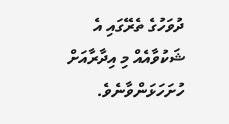ދުވަހުގެ ތެރޭގައި އެ ޝަކުވާއެއް މި އިދާރާއަށް ހުށަހަޅަންވާނެވެ.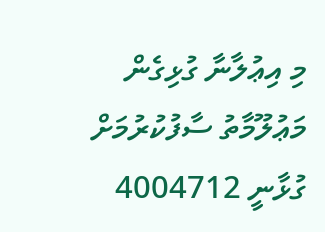މި އިޢުލާނާ ގުޅިގެން މަޢުލޫމާތު ސާފުކުރުމަށް ގުޅާނީ 4004712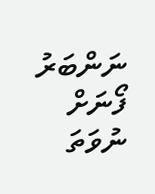ނަންބަރު ފޯނަށް ނުވަތަ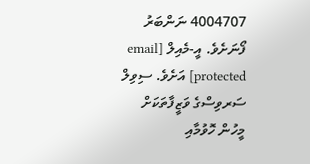4004707 ނަންބަރު ފޯނަށެވެ. އީ-މެއިލް [email protected] އަށެވެ. ސިވިލް ސަރވިސްގެ ވަޒީފާތަކަށް މީހުން ހޮވުމާއި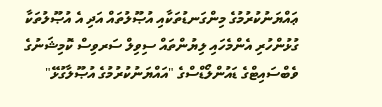ޢައްޔަނުކުރުމުގެ މިންގަނޑުތަކާއި އުޞޫލުތައް އަދި އެ އުޞޫލުތަކާ ގުޅުންހުރި އެންމެހައި ލިޔުންތައް ސިވިލް ސަރވިސް ކޮމިޝަނުގެ ވެބްސައިޓްގެ ޑައުންލޯޑްސްގެ "އައްޔަނުކުރުމުގެ އުޞޫލާގުޅޭ"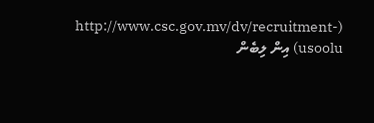(http://www.csc.gov.mv/dv/recruitment-usoolu) އިން ލިބެން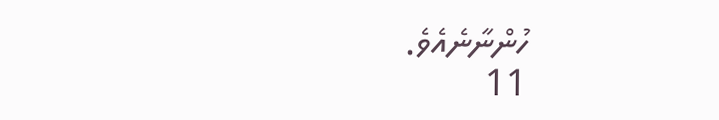ހުންނާނެއެވެ.
11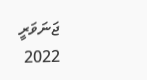ޖަނަވަރީ 2022